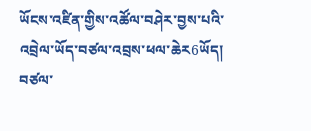ཡོངས་འཛིན་གྱིས་འཚོལ་བཤེར་བྱས་པའི་འབྲེལ་ཡོད་བཙལ་འབྲས་ཕལ་ཆེར6ཡོད།  བཙལ་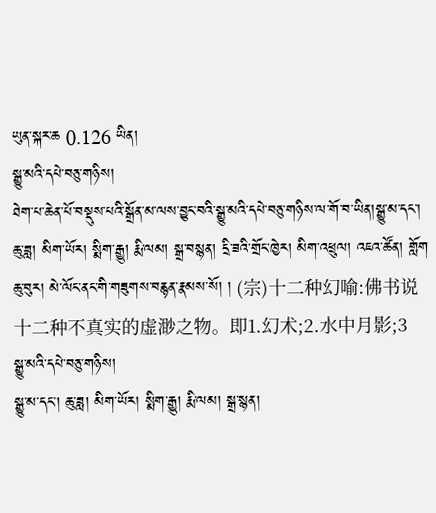ཡུན་སྐར་ཆ 0.126 ཡིན།
སྒྱུ་མའི་དཔེ་བཅུ་གཉིས།
ཐེག་པ་ཆེན་པོ་བསྡུས་པའི་སྒྲོན་མ་ལས་བྱུང་བའི་སྒྱུ་མའི་དཔེ་བཅུ་གཉིས་ལ་གོ་བ་ཡིན།སྒྱུ་མ་དང་། ཆུ་ཟླ། མིག་ཡོར། སྨིག་རྒྱུ། རྨི་ལམ། སྒྲ་བསྙན། དྲི་ཟའི་གྲོང་ཁྱེར། མིག་འཕྲུལ། འཇའ་ཚོན། གློག ཆུ་བུར། མེ་ལོང་ནང་གི་གཟུགས་བརྙན་རྣམས་སོ། ། (宗)十二种幻喻:佛书说十二种不真实的虚渺之物。即1.幻术;2.水中月影;3
སྒྱུ་མའི་དཔེ་བཅུ་གཉིས།
སྒྱུ་མ་དང་། ཆུ་ཟླ། མིག་ཡོར། སྨིག་རྒྱུ། རྨི་ལམ། སྒྲ་སྙན།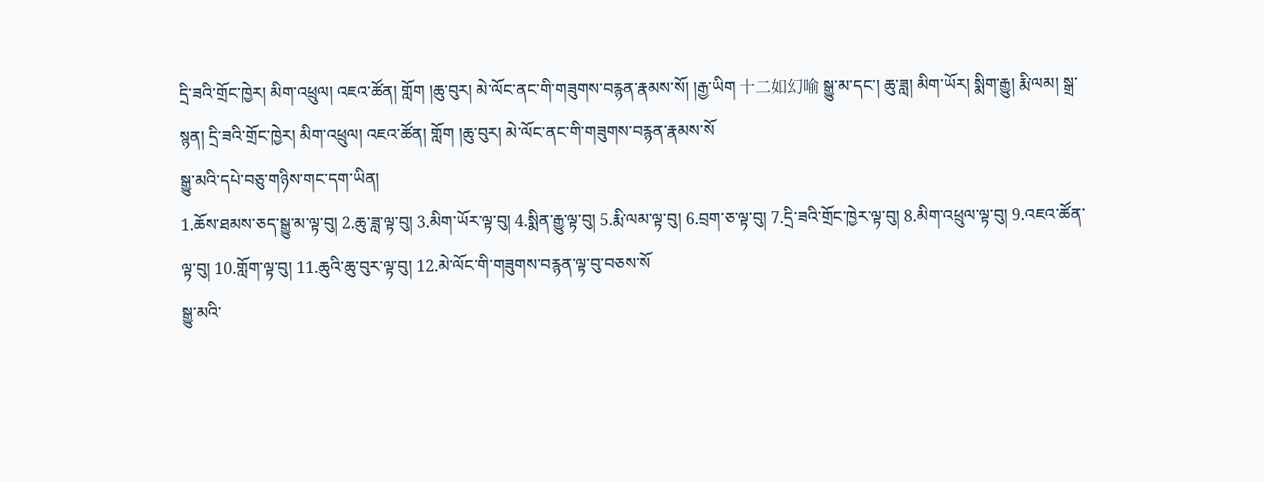དྲི་ཟའི་གྲོང་ཁྱེར། མིག་འཕྲུལ། འཇའ་ཚོན། གློག །ཆུ་བུར། མེ་ལོང་ནང་གི་གཟུགས་བརྙན་རྣམས་སོ། །རྒྱ་ཡིག 十二如幻喻 སྒྱུ་མ་དང་། ཆུ་ཟླ། མིག་ཡོར། སྨིག་རྒྱུ། རྨི་ལམ། སྒྲ་སྙན། དྲི་ཟའི་གྲོང་ཁྱེར། མིག་འཕྲུལ། འཇའ་ཚོན། གློག །ཆུ་བུར། མེ་ལོང་ནང་གི་གཟུགས་བརྙན་རྣམས་སོ
སྒྱུ་མའི་དཔེ་བཅུ་གཉིས་གང་དག་ཡིན།
1.ཆོས་ཐམས་ཅད་སྒྱུ་མ་ལྟ་བུ། 2.ཆུ་ཟླ་ལྟ་བུ། 3.མིག་ཡོར་ལྟ་བུ། 4.སྨིན་རྒྱུ་ལྟ་བུ། 5.རྨི་ལམ་ལྟ་བུ། 6.བྲག་ཅ་ལྟ་བུ། 7.དྲི་ཟའི་གྲོང་ཁྱེར་ལྟ་བུ། 8.མིག་འཕྲུལ་ལྟ་བུ། 9.འཇའ་ཚོན་ལྟ་བུ། 10.གློག་ལྟ་བུ། 11.ཆུའི་ཆུ་བུར་ལྟ་བུ། 12.མེ་ལོང་གི་གཟུགས་བརྙན་ལྟ་བུ་བཅས་སོ
སྒྱུ་མའི་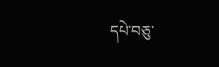དཔེ་བཅུ་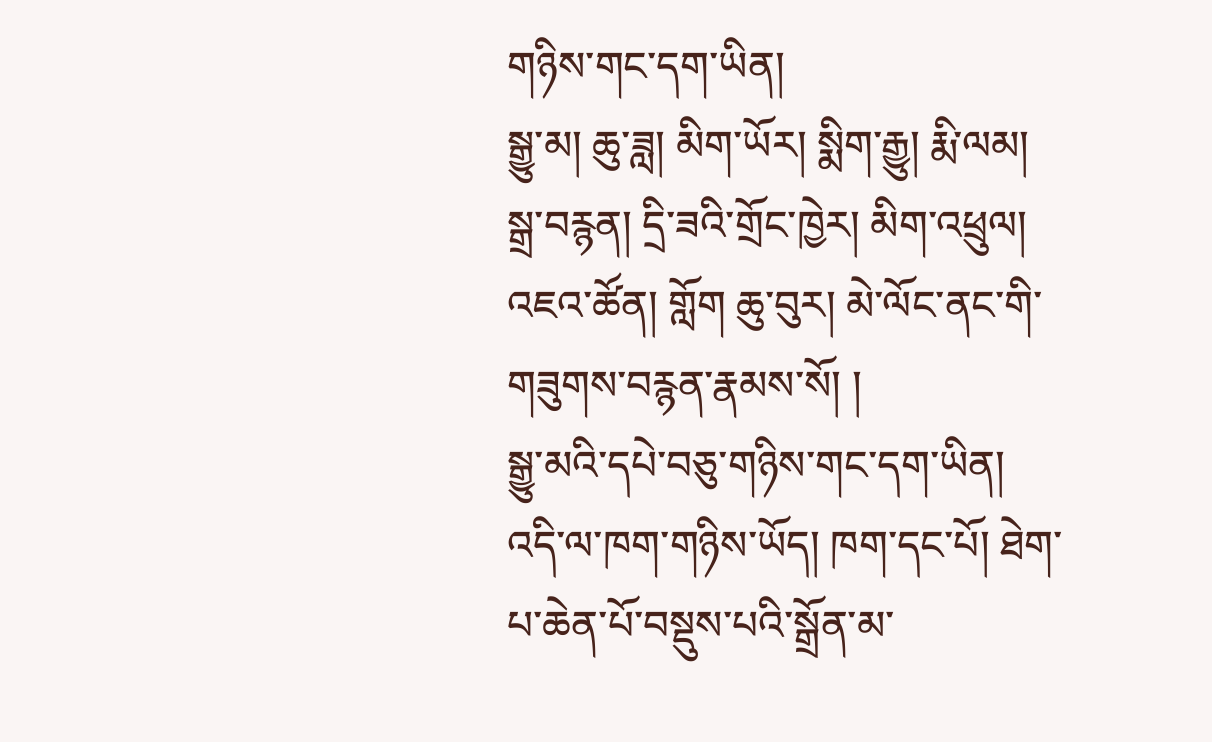གཉིས་གང་དག་ཡིན།
སྒྱུ་མ། ཆུ་ཟླ། མིག་ཡོར། སྨིག་རྒྱུ། རྨི་ལམ། སྒྲ་བརྙན། དྲི་ཟའི་གྲོང་ཁྱེར། མིག་འཕྲུལ། འཇའ་ཚོན། གློག ཆུ་བུར། མེ་ལོང་ནང་གི་གཟུགས་བརྙན་རྣམས་སོ། །
སྒྱུ་མའི་དཔེ་བཅུ་གཉིས་གང་དག་ཡིན།
འདི་ལ་ཁག་གཉིས་ཡོད། ཁག་དང་པོ། ཐེག་པ་ཆེན་པོ་བསྡུས་པའི་སྒྲོན་མ་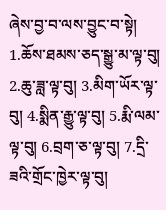ཞེས་བྱ་བ་ལས་བྱུང་བ་སྟེ། 1.ཆོས་ཐམས་ཅད་སྒྱུ་མ་ལྟ་བུ། 2.ཆུ་ཟླ་ལྟ་བུ། 3.མིག་ཡོར་ལྟ་བུ། 4.སྨིན་རྒྱུ་ལྟ་བུ། 5.རྨི་ལམ་ལྟ་བུ། 6.བྲག་ཅ་ལྟ་བུ། 7.དྲི་ཟའི་གྲོང་ཁྱེར་ལྟ་བུ།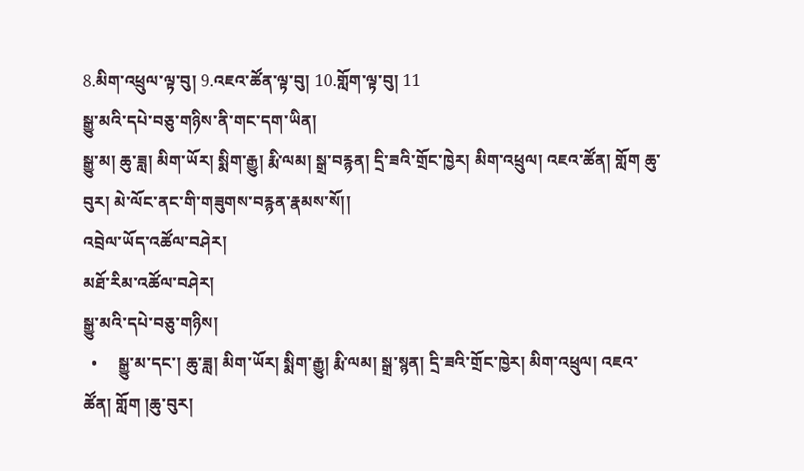8.མིག་འཕྲུལ་ལྟ་བུ། 9.འཇའ་ཚོན་ལྟ་བུ། 10.གློག་ལྟ་བུ། 11
སྒྱུ་མའི་དཔེ་བཅུ་གཉིས་ནི་གང་དག་ཡིན།
སྒྱུ་མ། ཆུ་ཟླ། མིག་ཡོར། སྨིག་རྒྱུ། རྨི་ལམ། སྒྲ་བརྙན། དྲི་ཟའི་གྲོང་ཁྱེར། མིག་འཕྲུལ། འཇའ་ཚོན། གློག ཆུ་བུར། མེ་ལོང་ནང་གི་གཟུགས་བརྙན་རྣམས་སོ།།
འབྲེལ་ཡོད་འཚོལ་བཤེར།
མཐོ་རིམ་འཚོལ་བཤེར།
སྒྱུ་མའི་དཔེ་བཅུ་གཉིས།
  •     སྒྱུ་མ་དང་། ཆུ་ཟླ། མིག་ཡོར། སྨིག་རྒྱུ། རྨི་ལམ། སྒྲ་སྙན། དྲི་ཟའི་གྲོང་ཁྱེར། མིག་འཕྲུལ། འཇའ་ཚོན། གློག །ཆུ་བུར།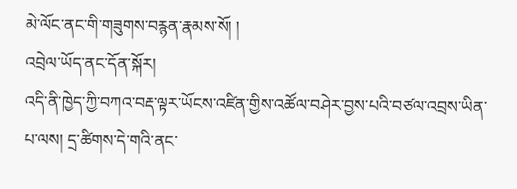མེ་ལོང་ནང་གི་གཟུགས་བརྙན་རྣམས་སོ། །
འབྲེལ་ཡོད་ནང་དོན་སྐོར།
འདི་ནི་ཁྱེད་ཀྱི་བཀའ་བརྡ་ལྟར་ཡོངས་འཛིན་གྱིས་འཚོལ་བཤེར་བྱས་པའི་བཙལ་འབྲས་ཡིན་པ་ལས། དྲ་ཚིགས་དེ་གའི་ནང་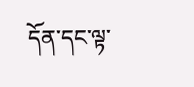དོན་དང་ལྟ་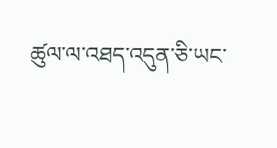ཚུལ་ལ་འཐད་འདུན་ཅི་ཡང་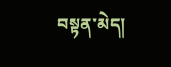བསྟན་མེད།